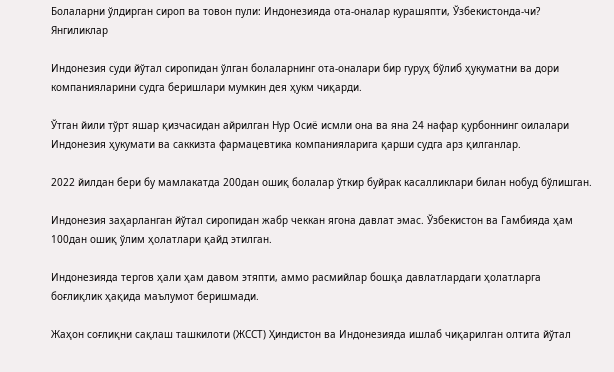Болаларни ўлдирган сироп ва товон пули: Индонезияда ота-оналар курашяпти, Ўзбекистонда-чи? Янгиликлар

Индонезия суди йўтал сиропидан ўлган болаларнинг ота-оналари бир гуруҳ бўлиб ҳукуматни ва дори компанияларини судга беришлари мумкин дея ҳукм чиқарди.

Ўтган йили тўрт яшар қизчасидан айрилган Нур Осиё исмли она ва яна 24 нафар қурбоннинг оилалари Индонезия ҳукумати ва саккизта фармацевтика компанияларига қарши судга арз қилганлар.

2022 йилдан бери бу мамлакатда 200дан ошиқ болалар ўткир буйрак касалликлари билан нобуд бўлишган.

Индонезия заҳарланган йўтал сиропидан жабр чеккан ягона давлат эмас. Ўзбекистон ва Гамбияда ҳам 100дан ошиқ ўлим ҳолатлари қайд этилган.

Индонезияда тергов ҳали ҳам давом этяпти, аммо расмийлар бошқа давлатлардаги ҳолатларга боғлиқлик ҳақида маълумот беришмади.

Жаҳон соғлиқни сақлаш ташкилоти (ЖССТ) Ҳиндистон ва Индонезияда ишлаб чиқарилган олтита йўтал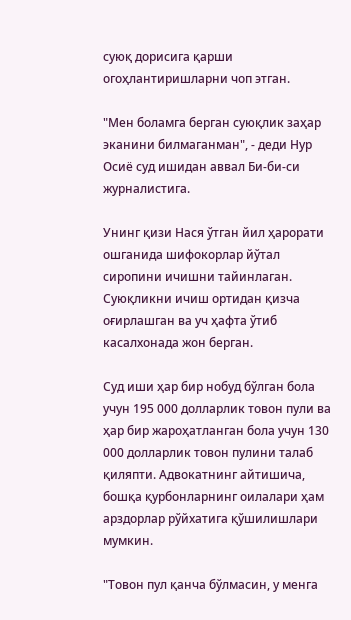суюқ дорисига қарши огоҳлантиришларни чоп этган.

"Мен боламга берган суюқлик заҳар эканини билмаганман", - деди Нур Осиё суд ишидан аввал Би-би-си журналистига.

Унинг қизи Нася ўтган йил ҳарорати ошганида шифокорлар йўтал сиропини ичишни тайинлаган. Суюқликни ичиш ортидан қизча оғирлашган ва уч ҳафта ўтиб касалхонада жон берган.

Суд иши ҳар бир нобуд бўлган бола учун 195 000 долларлик товон пули ва ҳар бир жароҳатланган бола учун 130 000 долларлик товон пулини талаб қиляпти. Адвокатнинг айтишича, бошқа қурбонларнинг оилалари ҳам арздорлар рўйхатига қўшилишлари мумкин.

"Товон пул қанча бўлмасин, у менга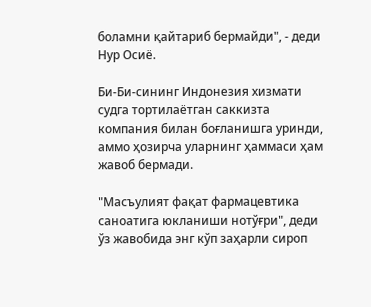боламни қайтариб бермайди", - деди Нур Осиё.

Би-Би-сининг Индонезия хизмати судга тортилаётган саккизта компания билан боғланишга уринди, аммо ҳозирча уларнинг ҳаммаси ҳам жавоб бермади.

"Масъулият фақат фармацевтика саноатига юкланиши нотўғри", деди ўз жавобида энг кўп заҳарли сироп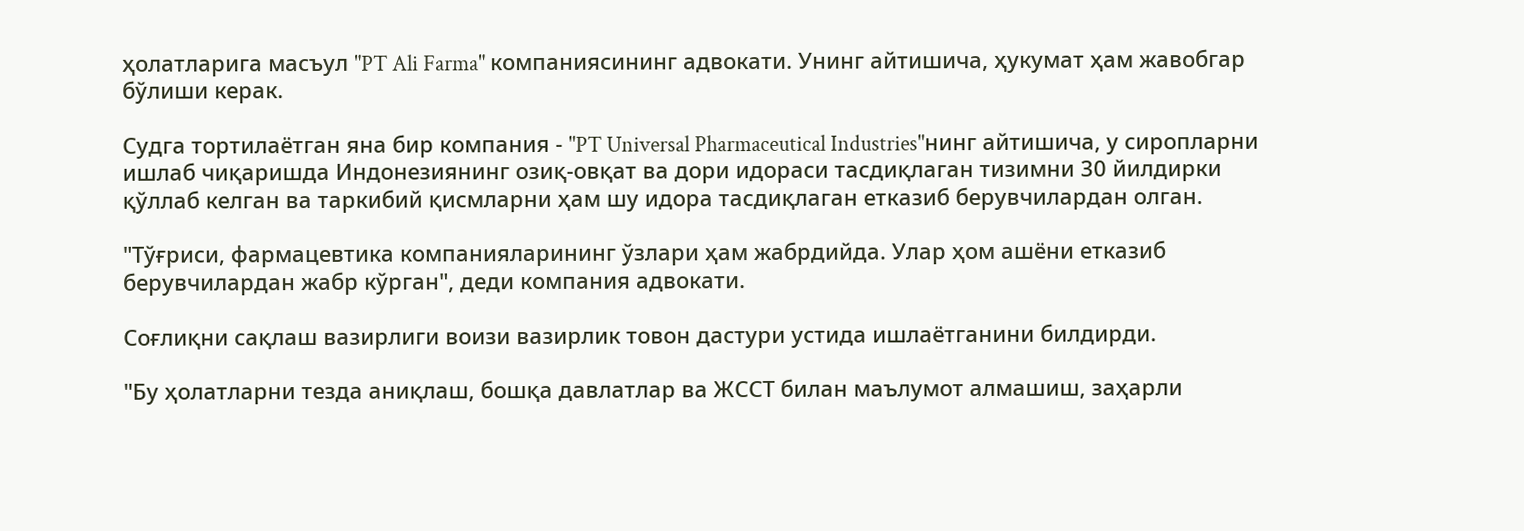ҳолатларига масъул "PT Ali Farma" компаниясининг адвокати. Унинг айтишича, ҳукумат ҳам жавобгар бўлиши керак.

Судга тортилаётган яна бир компания - "PT Universal Pharmaceutical Industries"нинг айтишича, у сиропларни ишлаб чиқаришда Индонезиянинг озиқ-овқат ва дори идораси тасдиқлаган тизимни 30 йилдирки қўллаб келган ва таркибий қисмларни ҳам шу идора тасдиқлаган етказиб берувчилардан олган.

"Тўғриси, фармацевтика компанияларининг ўзлари ҳам жабрдийда. Улар ҳом ашёни етказиб берувчилардан жабр кўрган", деди компания адвокати.

Соғлиқни сақлаш вазирлиги воизи вазирлик товон дастури устида ишлаётганини билдирди.

"Бу ҳолатларни тезда аниқлаш, бошқа давлатлар ва ЖССТ билан маълумот алмашиш, заҳарли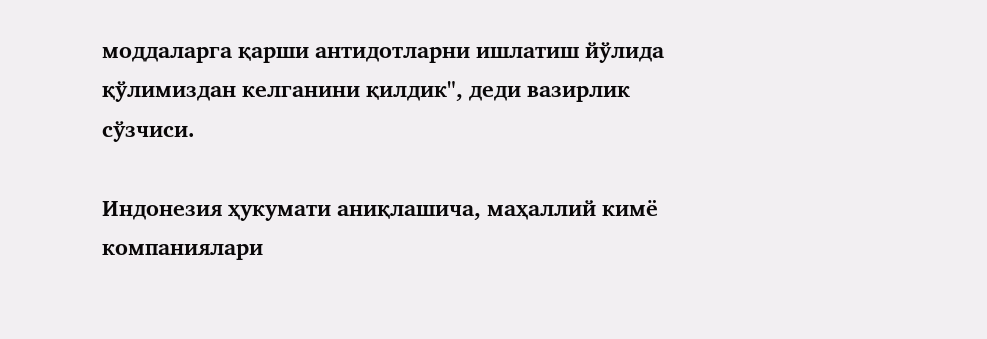моддаларга қарши антидотларни ишлатиш йўлида қўлимиздан келганини қилдик", деди вазирлик сўзчиси.

Индонезия ҳукумати аниқлашича, маҳаллий кимё компаниялари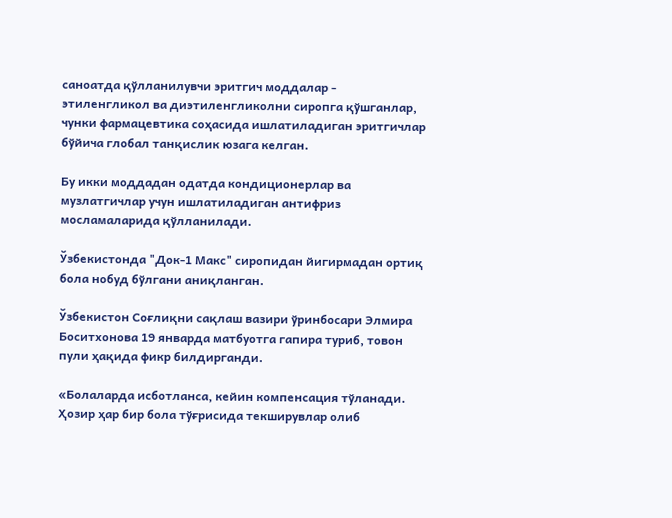саноатда қўлланилувчи эритгич моддалар - этиленгликол ва диэтиленгликолни сиропга қўшганлар, чунки фармацевтика соҳасида ишлатиладиган эритгичлар бўйича глобал танқислик юзага келган.

Бу икки моддадан одатда кондиционерлар ва музлатгичлар учун ишлатиладиган антифриз мосламаларида қўлланилади.

Ўзбекистонда "Док-1 Макс" сиропидан йигирмадан ортиқ бола нобуд бўлгани аниқланган.

Ўзбекистон Соғлиқни сақлаш вазири ўринбосари Элмира Боситхонова 19 январда матбуотга гапира туриб, товон пули ҳақида фикр билдирганди.

«Болаларда исботланса, кейин компенсация тўланади. Ҳозир ҳар бир бола тўғрисида текширувлар олиб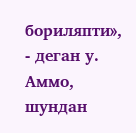бориляпти», - деган у. Аммо, шундан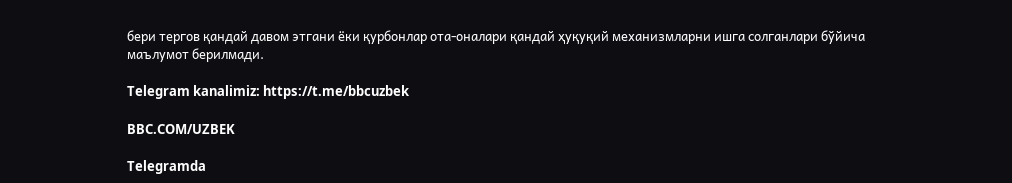бери тергов қандай давом этгани ёки қурбонлар ота-оналари қандай ҳуқуқий механизмларни ишга солганлари бўйича маълумот берилмади.

Telegram kanalimiz: https://t.me/bbcuzbek

BBC.COM/UZBEK

Telegramda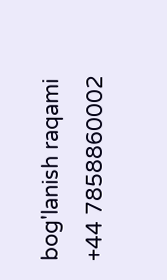bog'lanish raqami +44 7858860002